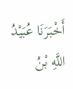أَخْبَرَنَا عُبَيْدُ اللَّهِ بْنُ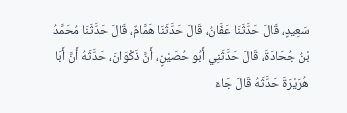سَعِيدٍ، قَالَ حَدَّثَنَا عَفَّانُ، قَالَ حَدَّثَنَا هَمَّامٌ، قَالَ حَدَّثَنَا مُحَمَّدُ بْنُ جُحَادَةَ، قَالَ حَدَّثَنِي أَبُو حُصَيْنٍ، أَنَّ ذَكْوَانَ، حَدَّثَهُ أَنَّ أَبَا هُرَيْرَةَ حَدَّثَهُ قَالَ جَاءَ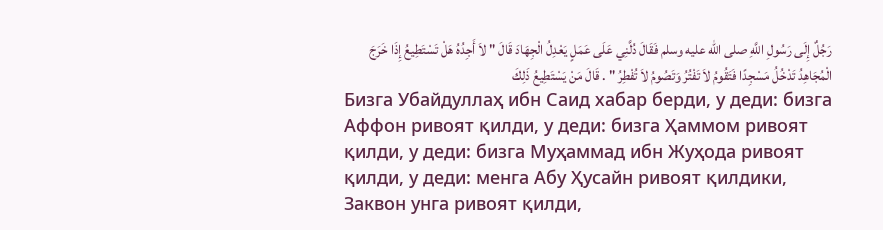رَجُلٌ إِلَى رَسُولِ اللَّهِ صلى الله عليه وسلم فَقَالَ دُلَّنِي عَلَى عَمَلٍ يَعْدِلُ الْجِهَادَ قَالَ " لاَ أَجِدُهُ هَلْ تَسْتَطِيعُ إِذَا خَرَجَ الْمُجَاهِدُ تَدْخُلُ مَسْجِدًا فَتَقُومُ لاَ تَفْتُرُ وَتَصُومُ لاَ تُفْطِرُ " . قَالَ مَنْ يَسْتَطِيعُ ذَلِكَ
Бизга Убайдуллаҳ ибн Саид хабар берди, у деди: бизга Аффон ривоят қилди, у деди: бизга Ҳаммом ривоят қилди, у деди: бизга Муҳаммад ибн Жуҳода ривоят қилди, у деди: менга Абу Ҳусайн ривоят қилдики, Заквон унга ривоят қилди,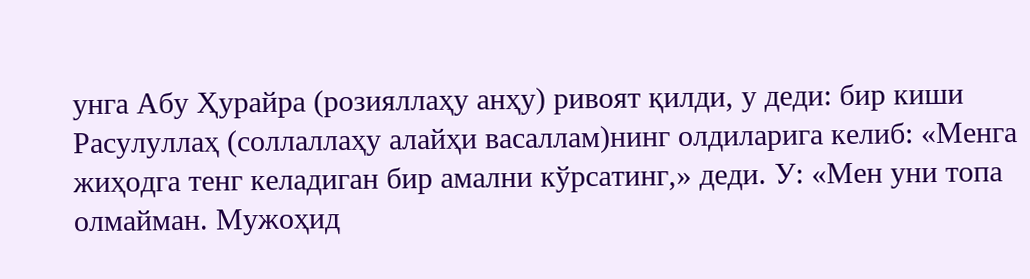унга Абу Ҳурайра (розияллаҳу анҳу) ривоят қилди, у деди: бир киши Расулуллаҳ (соллаллаҳу алайҳи васаллам)нинг олдиларига келиб: «Менга жиҳодга тенг келадиган бир амални кўрсатинг,» деди. У: «Мен уни топа олмайман. Мужоҳид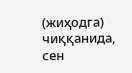(жиҳодга) чиққанида, сен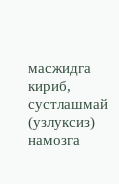масжидга кириб, сустлашмай (узлуксиз) намозга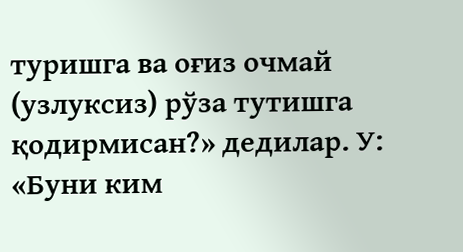туришга ва оғиз очмай (узлуксиз) рўза тутишга қодирмисан?» дедилар. У: «Буни ким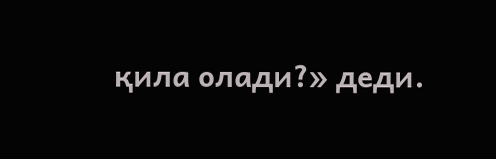қила олади?» деди.